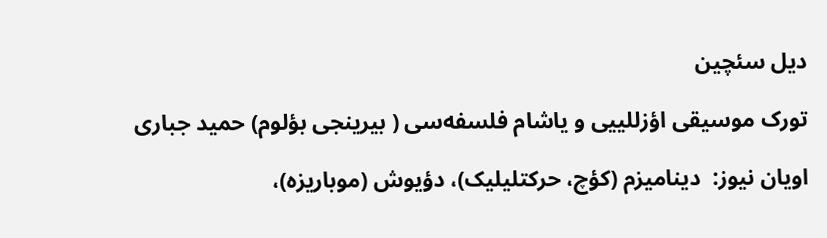دیل سئچین

تورک موسیقی اؤزللیيی و یاشام فلسفه‌سی ( بیرینجی بؤلوم) حمید جباری

اویان نیوز:  دینامیزم (کؤچ، حرکتلیلیک)، دؤیوش (موباریزه)،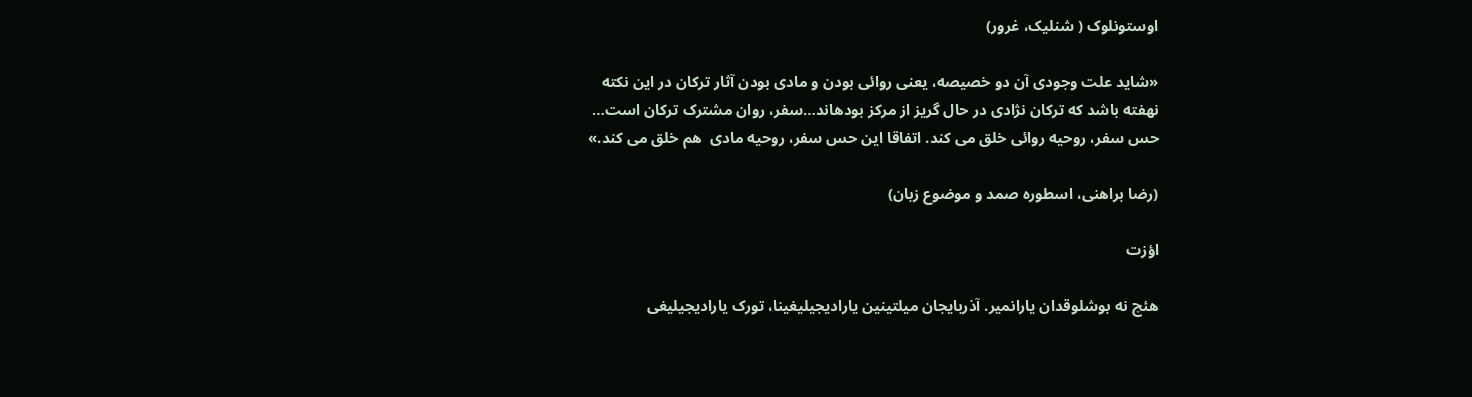اوستونلوک ( شنلیک، غرور)

«شاید علت وجودی آن دو خصیصه، یعنی روائی بودن و مادی بودن آثار ترکان در این نکته نهفته باشد که ترکان نژادی در حال گریز از مرکز بودهاند…سفر، روان مشترک ترکان است… حس سفر، روحیه روائی خلق می کند. اتفاقا این حس سفر، روحیه مادی  هم خلق می کند.»

(رضا براهنی، اسطوره صمد و موضوع زبان)

اؤزت

هئچ نه بوشلوقدان یارانمیر. آذربایجان میلتینین یارادیجیلیغینا، تورک یارادیجیلیغی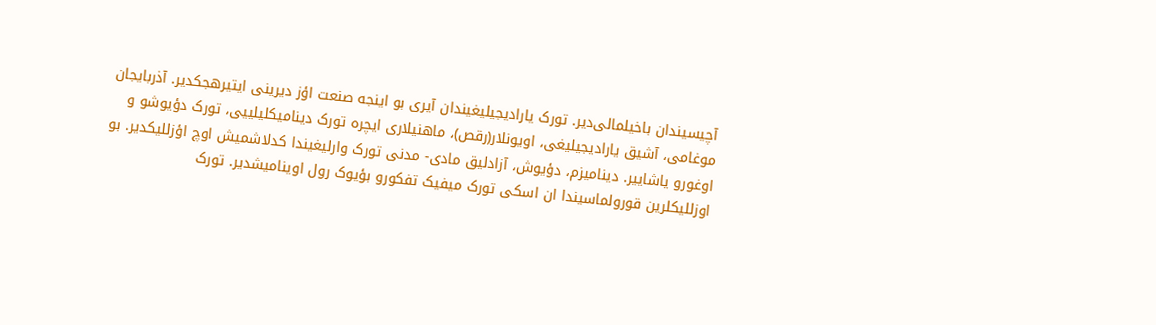آچیسیندان باخیلمالی‌دیر. تورک یارادیجیلیغیندان آیری بو اینجه صنعت اؤز دیرینی ایتیرهجکدیر. آذربایجان موغامی، آشیق یارادیجیلیغی، اویونلار(رقص)، ماهنیلاری ایچره تورک دینامیکلیلییی، تورک دؤیوشو و اوغورو یاشاییر. دینامیزم، دؤیوش، آزادلیق مادی- مدنی تورک وارلیغیندا کدلاشمیش اوچ اؤزللیکدیر. بو اوزللیکلرین قورولماسیندا ان اسکی تورک میفیک تفکورو بؤیوک رول اوینامیشدیر. تورک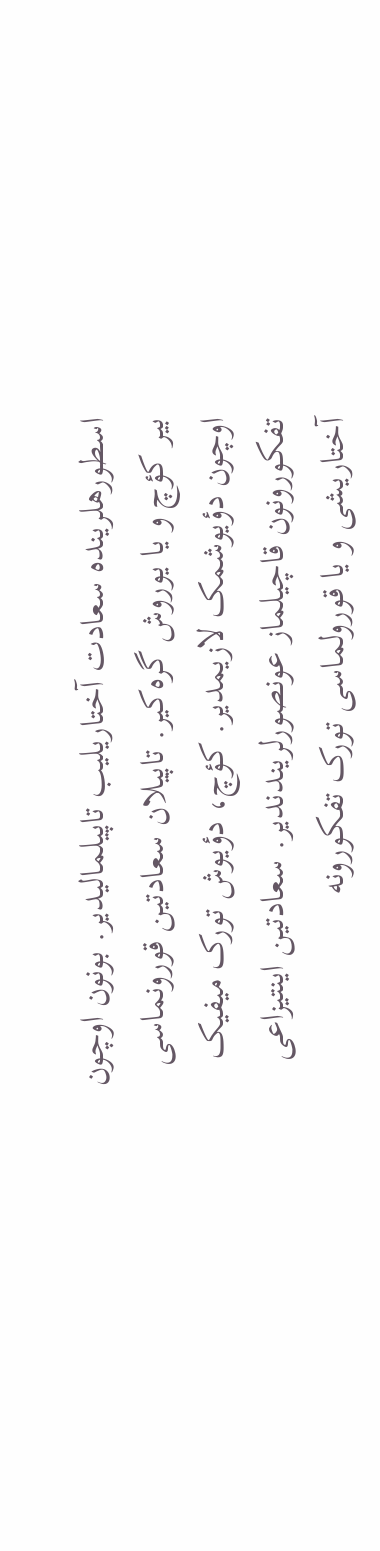اسطورهلرینده سعادت آختاریلیب تاپیلمالیدیر. بونون اوچون بیر کؤچ و یا یوروش گره‌کیر. تاپیلان سعادتین قورونماسی اوچون دؤیوشمک لازیمدیر. کؤچ، دؤیوش تورک میفیک تفکورونون قاچیلماز عونصورلریندندیر. سعادتین اینتیزاعی آختاریشی و یا قورولماسی تورک تفکورونه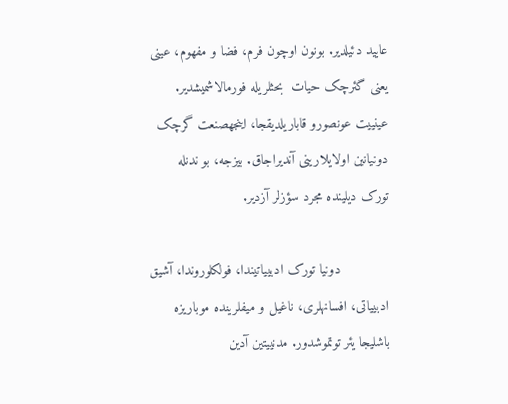عایید دئیلدیر. بونون اوچون فرم، فضا و مفهوم، عینی یعنی گئرچک حیات  بحثلریله فورمالاشمیشدیر. عینییت عونصورو قاباریلدیقجا، اینجهصنعت گرچک دونیانین اولایلارینی آندیراجاق. بیزجه، بو ندنله  تورک دیلینده مجرد سؤزلر آزدیر.

            دونیا تورک ادبییاتیندا، فولکلوروندا، آشیق ادبییاتی، افسانهلری، ناغیل و میفلرینده موباریزه باشلیجا یئر توتموشدور. مدنییتین آدین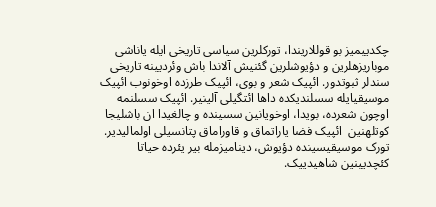چکدییمیز بو قوللاریندا، تورکلرین سیاسی تاریخی ایله یاناشی موباریزهلرین و دؤیوشلرین گئنیش آلاندا باش وئردیینه تاریخی سندلر ثبوتدور. ائپیک شعر و بوی، ائپیک طرزده اوخونوب ائپیک موسیقیایله سسلندیکده داها ائتگیلی آلینیر. ائپیک سسلنمه اوچون شعرده، بویدا، اوخویانین سسینده و چالغیدا ان باشلیجا کوتلهنین  ائپیک فضا یاراتماق و قاوراماق پتانسیلی اولمالیدیر. تورک موسیقیسینده دؤیوش، دینامیزمله بیر یئرده حیاتا کئچدیینین شاهیدییک.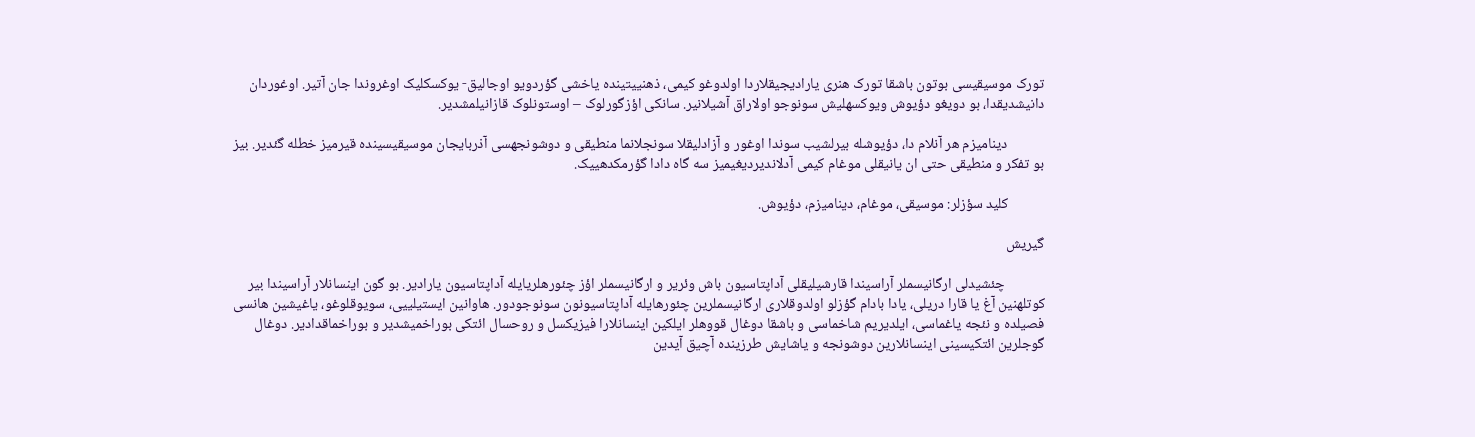تورک موسیقیسی بوتون باشقا تورک هنری یارادیجیقلاردا اولدوغو کیمی، ذهنییتینده یاخشی گؤردویو اوجالیق- یوکسکلیک اوغروندا جان آتیر. اوغوردان دانیشدیقدا، بو دویغو دؤیوش ویوکسهلیش سونوجو اولاراق آشیلانیر. سانکی اؤزگورلوک – اوستونلوک قازانیلمشدیر.

           دینامیزم هر آنلام دا، دؤیوشله بیرلشیب سوندا اوغور و آزادلیقلا سونجلانما منطیقی و دوشونجهسی آذربایجان موسیقیسینده قیرمیز خطله گئدیر. بیز بو تفکر و منطیقی حتی ان یانیقلی موغام کیمی آدلاندیردیغیمیز سه گاه دادا گؤرمکدهییک.

           کلید سؤزلر: موسیقی، موغام، دینامیزم، دؤیوش.

گیریش

            چئشیدلی ارگانیسملر آراسیندا قارشیلیقلی آداپتاسیون باش وئریر و ارگانیسملر اؤز چئورهلریایله آداپتاسیون یارادیر. بو گون اینسانلار آراسیندا بیر کوتلهنین آغ یا قارا دریلی، یادا بادام گؤزلو اولدوقلاری ارگانیسملرین چئورهایله آداپتاسیونون سونوجودور. هاوانین ایستیلییی، سویوقلوغو، یاغیشین هانسی فصیلده و نئجه یاغماسی، ایلدیریم شاخماسی و باشقا دوغال قووهلر ایلکین اینسانلارا فیزیکسل و روحسال ائتکی بوراخمیشدیر و بوراخماقدادیر. دوغال گوجلرین ائتکیسینی اینسانلارین دوشونجه و یاشایش طرزینده آچیق آیدین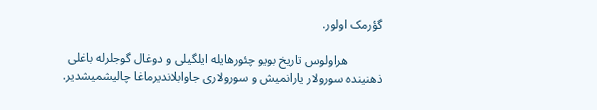گؤرمک اولور.

           هراولوس تاریخ بویو چئورهایله ایلگیلی و دوغال گوجلرله باغلی ذهنینده سورولار یارانمیش و سورولاری جاوابلاندیرماغا چالیشمیشدیر.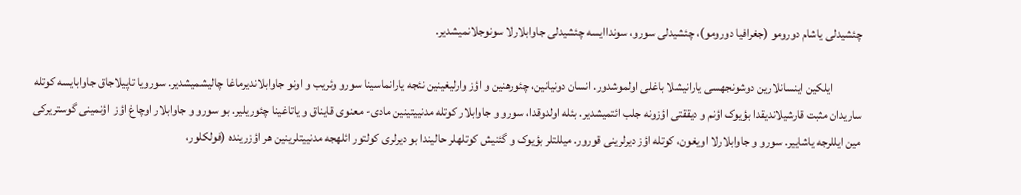چئشیدلی یاشام دورومو (جغرافیا دورومو)، چئشیدلی سورو، سونداایسه چئشیدلی جاوابلارلا سونوجلانمیشدیر.

            ایلکین اینسانلارین دوشونجهسی یارانیشلا باغلی اولموشدور. انسان دونیانین، چئورهنین و اؤز وارلیغینین نئجه یارانماسینا سورو وئریب و اونو جاوابلاندیرماغا چالیشمیشدیر. سورویا تاپیلاجاق جاوابایسه کوتله ساریدان مثبت قارشیلاندیقدا بؤیوک اؤنم و دیققتی اؤزونه جلب ائتمیشدیر. بئله اولدوقدا، سورو و جاوابلار کوتله مدنییتینین مادی- معنوی قایناق و یاتاغینا چئوریلیر. بو سورو و جاوابلار اوچاغ اؤز  اؤنمینی گوستریرکی مین ایللرجه یاشاییر. سورو و جاوابلارلا اویغون، کوتله اؤز دیرلرینی قورور. میللتلر بؤیوک و گئنیش کوتلهلر حالیندا بو دیرلری کولتور ائلهجه مدنییتلرینین هر اؤزرینده (فولکلور،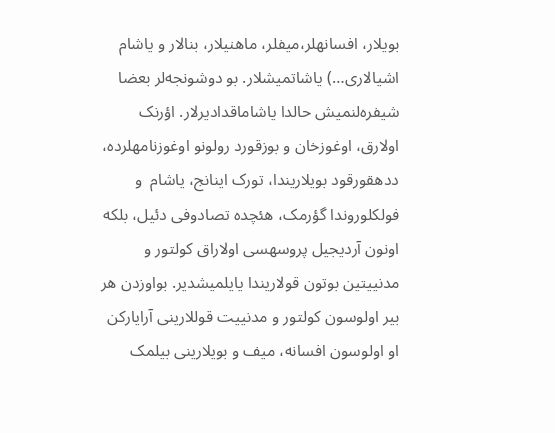بویلار، افسانهلر،میفلر، ماهنیلار، بنالار و یاشام اشیالاری…) یاشاتمیشلار. بو دوشونجه‌لر بعضا شیفره‌لنمیش حالدا یاشاماقدادیرلار. اؤرنک اولارق، اوغوزخان و بوزقورد رولونو اوغوزنامهلرده، ددهقورقود بویلاریندا، تورک اینانج، یاشام  و فولکلوروندا گؤرمک، هئچده تصادوفی دئیل، بلکه اونون آردیجیل پروسهسی اولاراق کولتور و مدنییتین بوتون قولاریندا یایلمیشدیر. بواوزدن هر بیر اولوسون کولتور و مدنییت قوللارینی آرایارکن او اولوسون افسانه، میف و بویلارینی بیلمک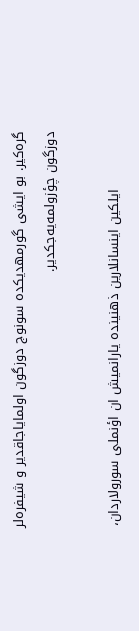گره‌کیر. بو ایشی گورمهدیکده سونوج دوزگون اولمایاجاقدیر و شیفره‌لر دوزگون چؤزولمه‌یه‌جکدیر.

             ایلکین اینسانلارین ذهنینده یارانمیش ان اؤنملی سورولاردان،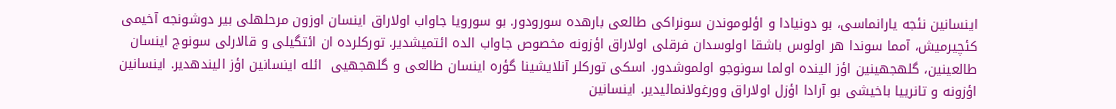اینسانین نئجه یارانماسی، بو دونیادا و اؤلوموندن سونراکی طالعی بارهده سورودور. بو سورویا جاواب اولاراق اینسان اوزون مرحلهلی بیر دوشونجه آخیمی کئچیرمیش، آمما سوندا هر اولوس باشقا اولوسدان فرقلی اولاراق اؤزونه مخصوص جاواب الده ائتمیشدیر. تورکلرده ان ائتگیلی و قالارلی سونوج اینسان طالعینین، گلهجهینین اؤز الینده اولما سونوجو اولموشدور. اسکی تورکلر آنلایشینا گؤره اینسان طالعی و گلهجهیی  ائله اینسانین اؤز الیندهدیر. اینسانین اؤزونه و تانرییا باخیشی بو آرادا اؤزل اولاراق وورغولانمالیدیر. اینسانین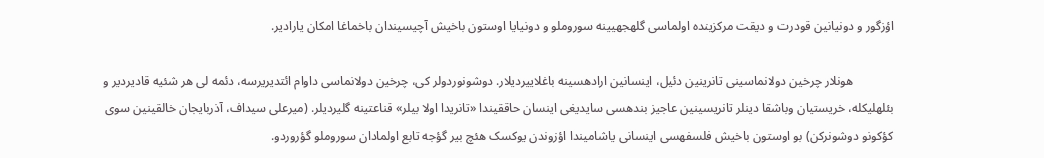اؤزگور و دونیانین قودرت و دیقت مرکزینده اولماسی گلهجهیینه سوروملو و دونیایا اوستون باخیش آچیسیندان باخماغا امکان یارادیر.

             هونلار چرخین دولانماسینی تانرینین دئیل، اینسانین ارادهسینه باغلاییردیلار. دوشونوردولر کی، چرخین دولانماسی داوام ائتدیریرسه، دئمه لی هر شئیه قادیردیر و بئلهلیکله، خریستیان وباشقا دینلر تانریسینین عاجیز بندهسی سایدیغی اینسان حاققیندا «تانریدا اولا بیلر» قناعتینه گلیردیلر. (میرعلی سیداف، آذربایجان خالقینین سوی کؤکونو دوشونرکن) بو اوستون باخیش فلسفهسی اینسانی یاشامیندا اؤزوندن یوکسک هئچ بیر گؤجه تابع اولمادان سوروملو گؤروردو.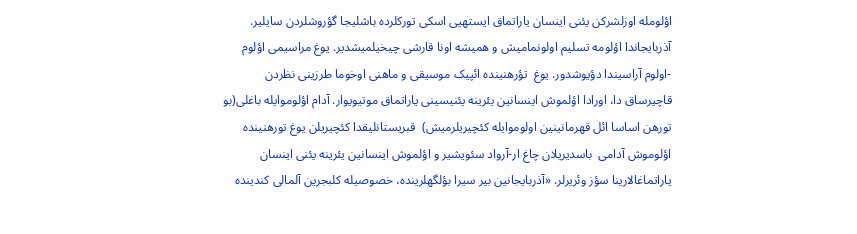اؤلومله اوزلشرکن یئنی اینسان یاراتماق ایستهیی اسکی تورکلرده باشلیجا گؤروشلردن سایلیر. آذربایجاندا اؤلومه تسلیم اولونمامیش و همیشه اونا قارشی چیخیلمیشدیر. یوغ مراسیمی اؤلوم -اولوم آراسیندا دؤیوشدور. یوغ  تؤرهنینده ائپیک موسیقی و ماهنی اوخوما طرزینی نظردن قاچیرساق دا، اورادا اؤلموش اینسانین یئرینه یئنیسینی یاراتماق موتیویوار. آدام اؤلوموایله باغلی(بو تورهن اساسا ائل قهرمانینین اولوموایله کئچیریلرمیش)  قبریستانلیقدا کئچیریلن یوغ تورهنینده اؤلوموش آدامی  باسدیریلان چاغ ار-آرواد سئویشیر و اؤلموش اینسانین یئرینه یئنی اینسان یاراتماغالارینا سؤز وئریرلر. «آذربایجانین بیر سیرا بؤلگهلرینده، خصوصیله کلبجرین آلمالی کندینده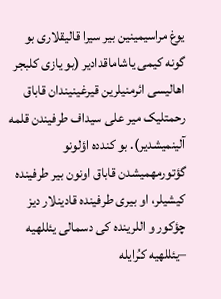یوغ مراسیمینین بیر سیرا قالیقلاری بو گونه کیمی یاشاماقدادیر (بو یازی کلبجر اهالیسی ائرمنیلرین قیرغینیندان قاباق رحمتلیک میر علی سیداف طرفیندن قلمه آلینمیشدیر). بو کندده اؤلونو گؤتورمهمیشدن قاباق اونون بیر طرفینده کیشیلر، او بیری طرفینده قادینلار دیز چؤکور و اللرینده کی دسمالی یئللهیه –یئللهیه کـُرایله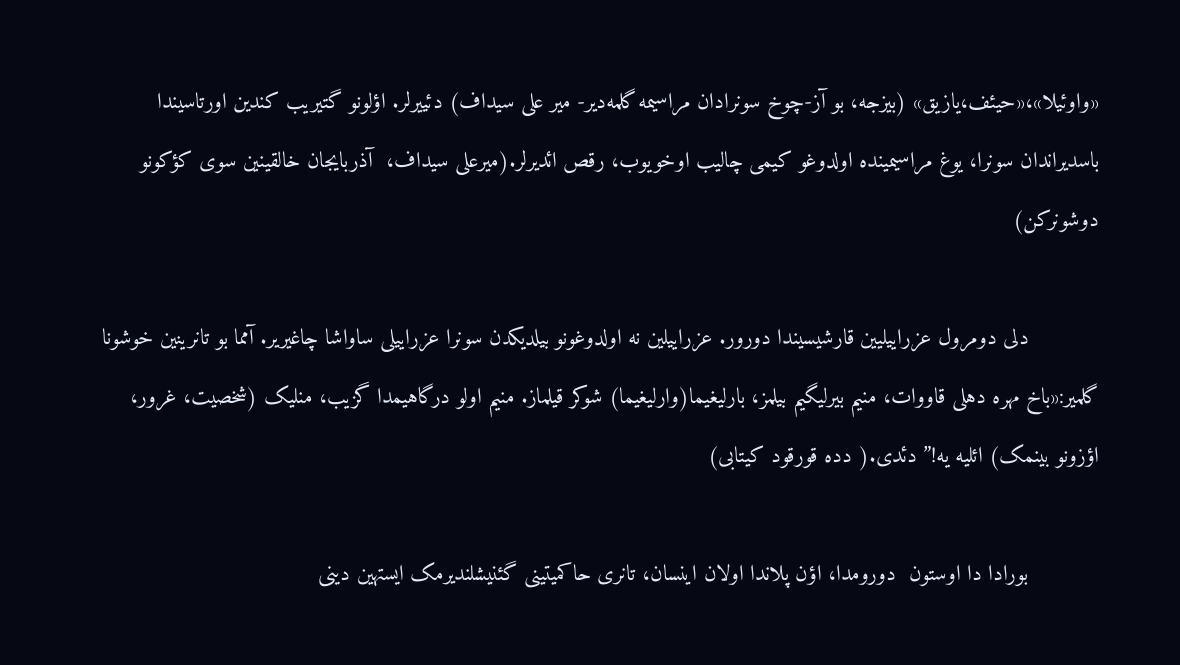«واوئیلا»،«حیئف،یازیق» (بیزجه، بو آز-چوخ سونرادان مراسیمه گلمه‌دیر- میر علی سیداف) دئییرلر. اؤلونو گتیریب کندین اورتاسیندا باسدیراندان سونرا، یوغ مراسیمینده اولدوغو کیمی چالیب اوخویوب، رقص ائدیرلر.(میرعلی سیداف،  آذربایجان خالقینین سوی کؤکونو دوشونرکن)

           دلی دومرول عزراییلیین قارشیسیندا دورور. عزراییلین نه اولدوغونو بیلدیکدن سونرا عزراییلی ساواشا چاغیریر. آمما بو تانرینین خوشونا گلمیر:«باخ مهره دهلی قاووات، منیم بیرلیگیم بیلمز، بارلیغیما(وارلیغیما) شوکر قیلماز. منیم اولو درگاهیمدا گزیب، منلیک (شخصیت، غرور، اؤزونو بینمک) ائلیه یه!” دئدی.( دده قورقود کیتابی)

           بورادا دا اوستون  دورومدا، اؤن پلاندا اولان اینسان، تانری حاکمیتینی گئنیشلندیرمک ایستهین دینی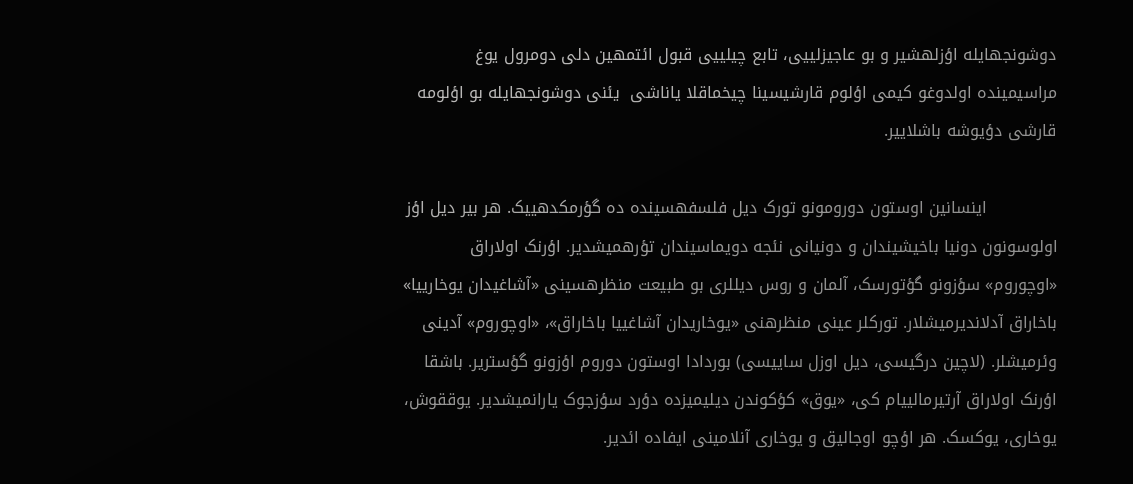دوشونجهایله اؤزلهشیر و بو عاجیزلییی، تابع چیلییی قبول ائتمهین دلی دومرول یوغ مراسیمینده اولدوغو کیمی اؤلوم قارشیسینا چیخماقلا یاناشی  یئنی دوشونجهایله بو اؤلومه قارشی دؤیوشه باشلاییر.

             اینسانین اوستون دورومونو تورک دیل فلسفهسینده ده گؤرمکدهییک. هر بیر دیل اؤز اولوسونون دونیا باخیشیندان و دونیانی نئجه دویماسیندان تؤرهمیشدیر. اؤرنک اولاراق «اوچوروم» سؤزونو گؤتورسک، آلمان و روس دیللری بو طبیعت منظرهسینی «آشاغیدان یوخارییا» باخاراق آدلاندیرمیشلار. تورکلر عینی منظرهنی «یوخاریدان آشاغییا باخاراق»، «اوچوروم» آدینی وئرمیشلر. (لاچین درگیسی، دیل اوزل ساییسی) بوردادا اوستون دوروم اؤزونو گؤستریر. باشقا اؤرنک اولاراق آرتیرمالییام کی، «یوق» کؤکوندن دیلیمیزده دؤرد سؤزجوک یارانمیشدیر. یوققوش، یوخاری، یوکسک. هر اؤچو اوجالیق و یوخاری آنلامینی ایفاده ائدیر.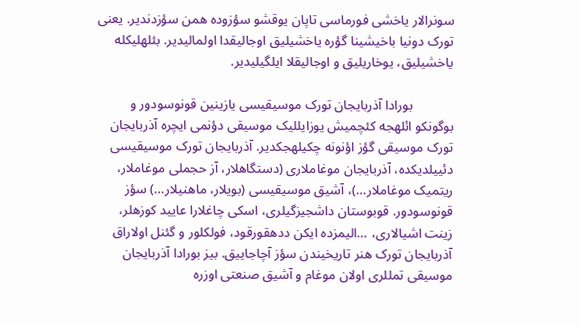سونرالار یاخشی فورماسی تاپان یوقشو سؤزوده همن سؤزدندیر. یعنی تورک دونیا باخیشینا گؤره یاخشیلیق اوجالیقدا اولمالیدیر. بئلهلیکله یاخشیلیق، یوخاریلیق و اوجالیقلا ایلگیلیدیر.

            بورادا آذربایجان تورک موسیقیسی یازینین قونوسودور و بوگونکو ائلهجه کئچمیش یوزایللیک موسیقی دؤنمی ایچره آذربایجان تورک موسیقی گؤز اؤنونه چکیلهجکدیر. آذربایجان تورک موسیقیسی دئییلدیکده، آذربایجان موغاملاری (دستگاهلار، آز حجملی موغاملار، ریتمیک موغاملار…)، آشیق موسیقیسی (بویلار، ماهنیلار…) سؤز قونوسودور. قوبوستان داشجیزگیلری، اسکی چاغلارا عایید کوزهلر، زینت اشیالاری، …الیمزده ایکن ددهقورقود، فولکلور و گئنل اولاراق آذربایجان تورک هنر تاریخیندن سؤز آچاجاییق. بیز بورادا آذربایجان موسیقی تمللری اولان موغام و آشیق صنعتی اوزره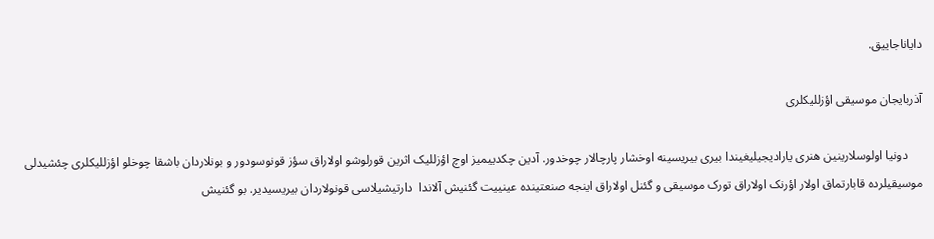دایاناجاییق.

آذربایجان موسیقی اؤزللیکلری

     دونیا اولوسلارینین هنری یارادیجیلیغیندا بیری بیریسینه اوخشار پارچالار چوخدور. آدین چکدییمیز اوچ اؤزللیک اثرین قورلوشو اولاراق سؤز قونوسودور و بونلاردان باشقا چوخلو اؤزللیکلری چئشیدلی موسیقیلرده قابارتماق اولار اؤرنک اولاراق تورک موسیقی و گئنل اولاراق اینجه صنعتینده عینییت گئنیش آلاندا  دارتیشیلاسی قونولاردان بیریسیدیر. بو گئنیش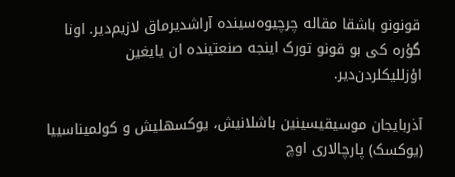قونونو باشقا مقاله چرچیوه‌سینده آراشدیرماق لازیم‌دیر. اونا گؤره کی بو قونو تورک اینجه صنعتینده ان یایغین اؤزللیکلردن‌دیر.

آذربایجان موسیقیسینین باشلانیش، یوکسهلیش و کولمیناسییا (یوکسک) پارچالاری اوچ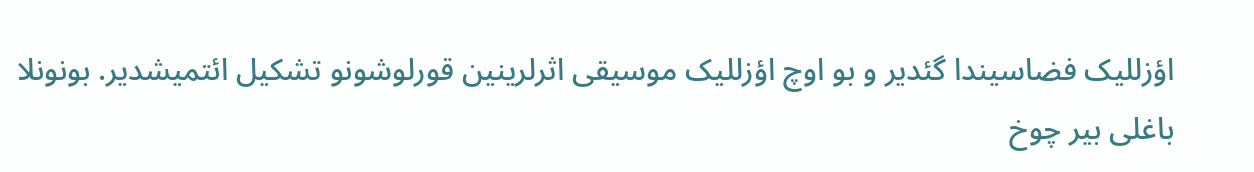اؤزللیک فضاسیندا گئدیر و بو اوچ اؤزللیک موسیقی اثرلرینین قورلوشونو تشکیل ائتمیشدیر. بونونلا باغلی بیر چوخ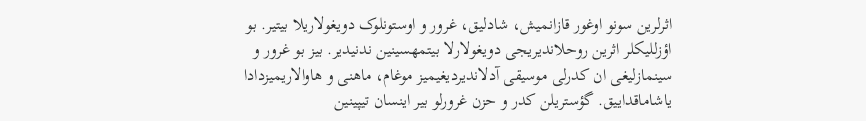اثرلرین سونو اوغور قازانمیش، شادلیق، غرور و اوستونلوک دویغولاریلا بیتیر. بو اؤزللیکلر اثرین روحلاندیریجی دویغولارلا بیتمهسینین ندنیدیر. بیز بو غرور و سینمازلیغی ان کدرلی موسیقی آدلاندیردیغیمیز موغام، ماهنی و هاوالاریمیزدادا یاشاماقداییق. گؤستریلن کدر و حزن غرورلو بیر اینسان تیپینین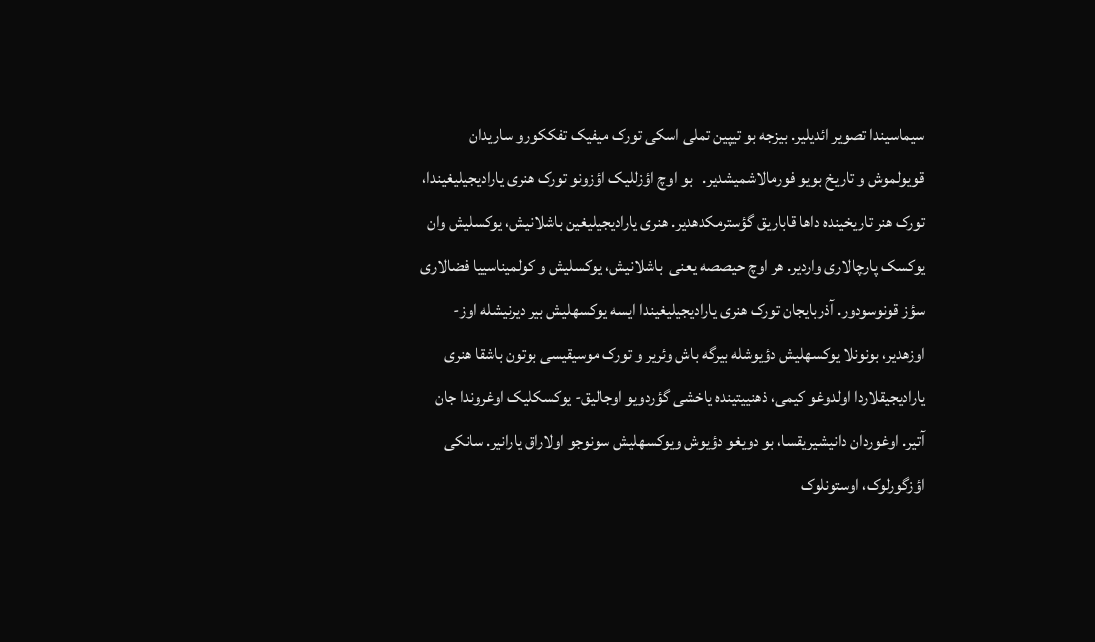سیماسیندا تصویر ائدیلیر. بیزجه بو تیپین تملی اسکی تورک میفیک تفککورو ساریدان قویولموش و تاریخ بویو فورمالاشمیشدیر.   بو اوچ اؤزللیک اؤزونو تورک هنری یارادیجیلیغیندا، تورک هنر تاریخینده داها قاباریق گؤسترمکدهدیر. هنری یارادیجیلیغین باشلانیش، یوکسلیش وان یوکسک پارچالاری واردیر. هر اوچ حیصصه یعنی  باشلانیش، یوکسلیش و کولمیناسییا فضالاری سؤز قونوسودور. آذربایجان تورک هنری یارادیجیلیغیندا ایسه یوکسهلیش بیر دیرنیشله اوز-اوزهدیر، بونونلا یوکسهلیش دؤیوشله بیرگه باش وئریر و تورک موسیقیسی بوتون باشقا هنری یارادیجیقلاردا اولدوغو کیمی، ذهنییتینده یاخشی گؤردویو اوجالیق- یوکسکلیک اوغروندا جان آتیر. اوغوردان دانیشیریقسا، بو دویغو دؤیوش ویوکسهلیش سونوجو اولاراق یارانیر. سانکی اؤزگورلوک، اوستونلوک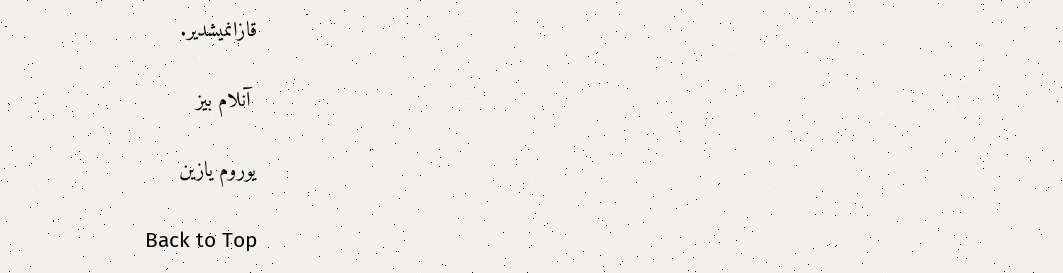قازانمیشدیر.

 آنلام بیز

یوروم یازین

Back to Top